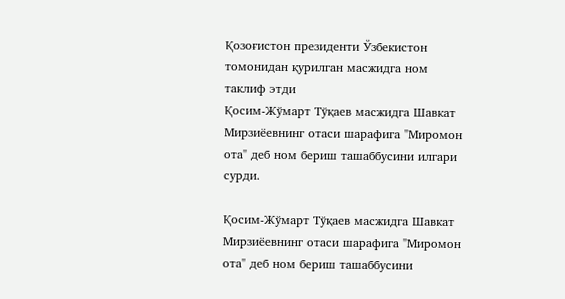Қозоғистон президенти Ўзбекистон томонидан қурилган масжидга ном таклиф этди
Қосим-Жўмарт Тўқаев масжидга Шавкат Мирзиёевнинг отаси шарафига "Миромон ота" деб ном бериш ташаббусини илгари сурди.

Қосим-Жўмарт Тўқаев масжидга Шавкат Мирзиёевнинг отаси шарафига "Миромон ота" деб ном бериш ташаббусини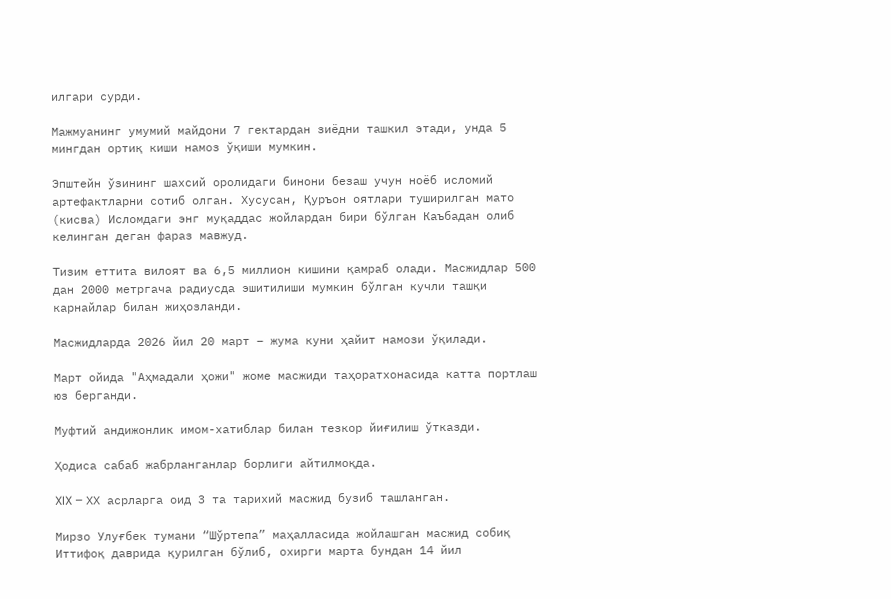илгари сурди.

Мажмуанинг умумий майдони 7 гектардан зиёдни ташкил этади, унда 5 мингдан ортиқ киши намоз ўқиши мумкин.

Эпштейн ўзининг шахсий оролидаги бинони безаш учун ноёб исломий артефактларни сотиб олган. Хусусан, Қуръон оятлари туширилган мато (кисва) Исломдаги энг муқаддас жойлардан бири бўлган Каъбадан олиб келинган деган фараз мавжуд.

Тизим еттита вилоят ва 6,5 миллион кишини қамраб олади. Масжидлар 500 дан 2000 метргача радиусда эшитилиши мумкин бўлган кучли ташқи карнайлар билан жиҳозланди.

Масжидларда 2026 йил 20 март – жума куни ҳайит намози ўқилади.

Март ойида "Аҳмадали ҳожи" жоме масжиди таҳоратхонасида катта портлаш юз берганди.

Муфтий андижонлик имом-хатиблар билан тезкор йиғилиш ўтказди.

Ҳодиса сабаб жабрланганлар борлиги айтилмоқда.

XIX – ХХ асрларга оид 3 та тарихий масжид бузиб ташланган.

Мирзо Улуғбек тумани “Шўртепа” маҳалласида жойлашган масжид собиқ Иттифоқ даврида қурилган бўлиб, охирги марта бундан 14 йил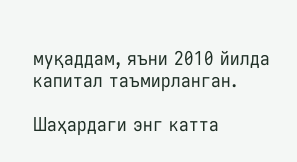муқаддам, яъни 2010 йилда капитал таъмирланган.

Шаҳардаги энг катта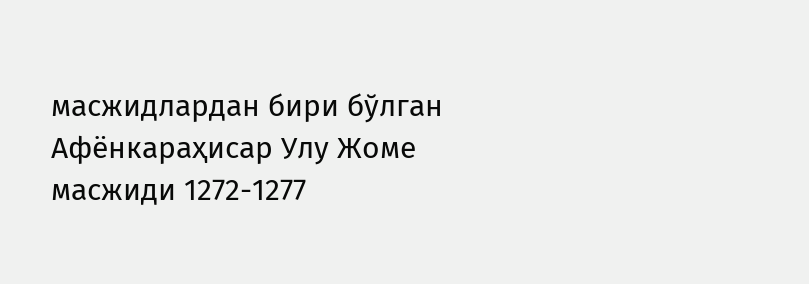масжидлардан бири бўлган Афёнкараҳисар Улу Жоме масжиди 1272-1277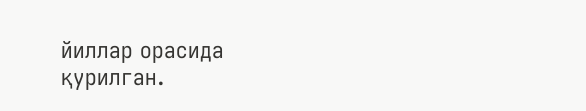йиллар орасида қурилган.